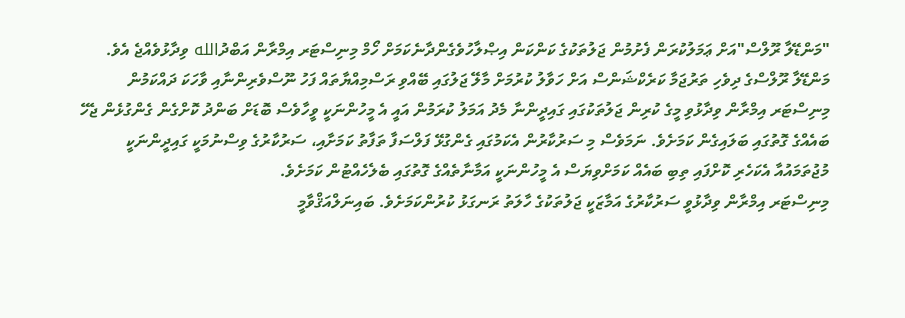"މަންޑޭލާ ރޫލްސް"އަށް ޢަމަލުކުރަން ފެށުމުން ޖަލުތަކުގެ ކަންކަން އިޞްލާހުވެގެންދާނެކަމަށް ހޯމް މިނިސްޓަރ އިމްރާން އަބްދުالله ވިދާޅުވެއްޖެ އެވެ.
މަންޑޭލާ ރޫލްސްގެ ދިވެހި ތަރުޖަމާ ކަރެކްޝަންސް އަށް ހަވާލު ކުރުމަށް މާލޭ ޖަލުގައި ބޭއްވި ރަސްމިއްޔާތައް ފަހު ނޫސްވެރިންނާއި ވާހަކަ ދައްކަމުން މިނިސްޓަރ އިމްރާން ވިދާޅުވި މީގެ ކުރިން ޖަލުތަކުގައި ގައިދީންނާ މެދު އަމަލު ކުރަމުން އައީ އެ މީހުންނަކީ ވީހާވެސް ބޮޑަށް ބަންދު ކޮށްގެން ގެންގުޅެން ޖެހޭ ބައެއްގެ ގޮތުގައި ބަލައިގެން ކަމަށެވެ. ނަމަވެސް މި ސަރުކާރުން އެކަމުގައި ގެންގުޅޭ ފަލްސަފާ ތަފާތު ކަމަށާއި، ސަރުކާރުގެ ވިސްނުމަކީ ގައިދީންނަކީ މުޖުތަމައުއާ އެކަހެރި ކޮށްފައި ތިބި ބައެއް ކަމަށްވިޔަސް އެ މީހުންނަކީ އަމާނާތެއްގެ ގޮތުގައި ބެލެހެއްޓުން ކަމަށެވެ.
މިނިސްޓަރ އިމްރާން ވިދާޅުވީ ސަރުކާރުގެ އަމާޒަކީ ޖަލުތަކުގެ ހާލަތު ރަނގަޅު ކުރުންކަމަށެވެ. ބައިނަލްއަޤްވާމީ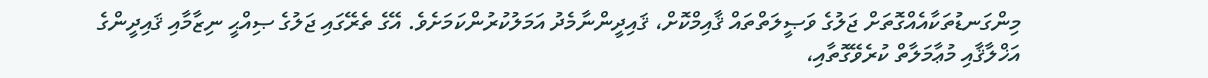މިންގަނޑުތަކާއެއްގޮތަށް ޖަލުގެ ވަޞީލަތްތައް ޤާއިމްކޮށް، ޤައިދީންނާމެދު އަމަލުކުރުންކަމަށެވެ. އޭގެ ތެރޭގައި ޖަލުގެ ޞިއްޙީ ނިޒާމާއި ޤައިދީންގެ އަޚްލާޤާއި މުޢާމަލާތް ކުރެވޭގޮތާއި،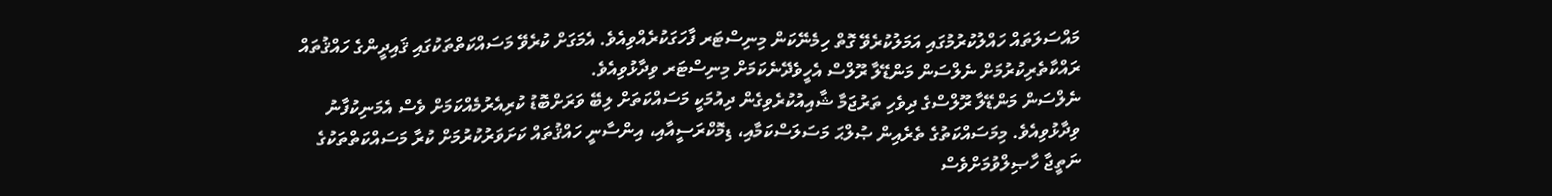މައްސަލަތައް ހައްލުކުރުމުގައި އަމަލުކުރެވޭ ގޮތް ހިމެނޭކަން މިނިސްޓަރ ފާހަގަކުރެއްވިއެވެ. އެމަގަށް ކުރެވޭ މަސައްކަތްތަކުގައި ޤައިދީންގެ ހައްޤުތައް ރައްކާތެރިކުރުމަށް ނެލްސަން މަންޑޭލާ ރޫލްސް އެހީވެދޭނެކަމަށް މިނިސްޓަރ ވިދާޅުވިއެވެ.
ނެލްސަން މަންޑޭލާ ރޫލްސްގެ ދިވެހި ތަރުޖަމާ ޝާއިއުކުރެވިގެން ދިއުމަކީ މަސައްކަތަށް ލިބޭ ވަރަށްބޮޑު ކުރިއެރުމެއްކަމަށް ވެސް އެމަނިކުފާނު ވިދާޅުވިއެވެ. މިމަސައްކަތުގެ ތެރެއިން ޞުލްޙަ މަސަލަސްކަމާއި، ޑިމޮކްރަސީއާއި، އިންސާނީ ހައްޤުތައް ކަށަވަރުކުރުމަށް ކުރާ މަސައްކަތްތަކުގެ ނަތީޖާ ހާޞިލްވުމަށްވެސް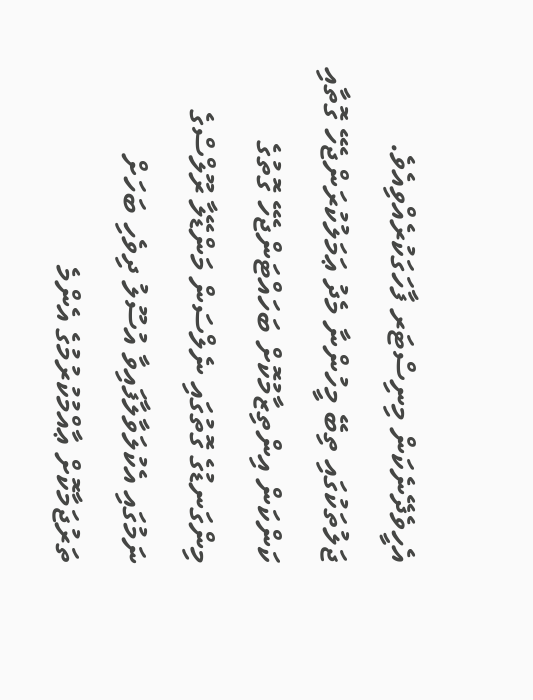އެހީވެދޭނެކަން މިނިސްޓަރ ފާހަގަކުރެއްވިއެވެ.
ޖަލުތަކުގައި ތިބޭ މީހުންނާ މެދު ޢަމަލުކުރަންޖެހޭ ގޮތާއި ކަންކަން އިންތިޒާމުކޮށް ބަހައްޓަންޖެހޭ ގޮތުގެ މިންގަނޑުގެ ގޮތުގައި ނެލްސަން މަންޑޭލާ ރޫލްސްގެ ނަމުގައި އެކުލަވާލާފައިވާ އުސޫލު ދިވެހި ބަހަށް ތަރުޖަމާކޮށް ޢާއްމުކުރުމުގެ އެންމެ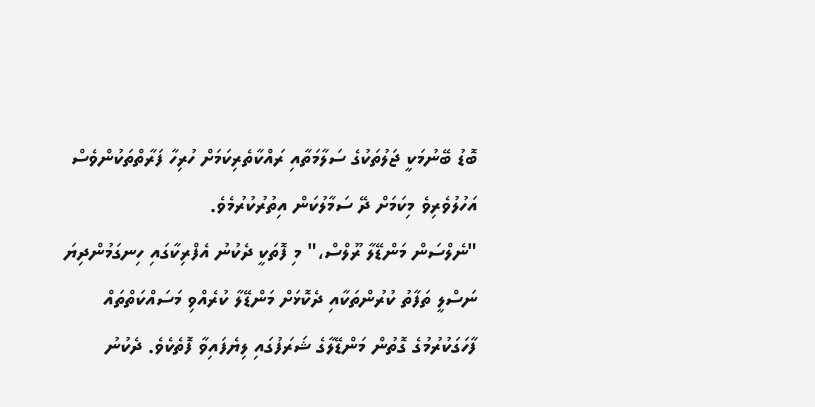ބޮޑު ބޭނުމަކީ ޖަލުތަކުގެ ސަލާމަތާއި ރައްކާތެރިކަމަށް ހުރިހާ ފަރާތްތަކުންވެސް އަހުލުވެރިވެ މިކަމަށް ދޭ ސަމާލުކަން އިތުރުކުރުމެވެ.
"ނެލްސަން މަންޑޭލާ ރޫލްސް،" މި ފޮތަކީ ދެކުނު އެފްރިކާގައި ހިނގަމުންދިޔަ ނަސްލީ ތަފާތު ކުރުންތަކާއި ދެކޮޅަށް މަންޑޭލާ ކުރެއްވި މަސައްކަތްތައް ފާހަގަކުރުމުގެ ގޮތުން މަންޑޭލާގެ ޝަރަފުގައި ލިޔެފައިވާ ފޮތެކެވެ. ދެކުނު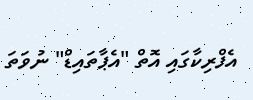އެފްރިކާގައި އޮތް "އެޕާތައިޑް" ނުވަތަ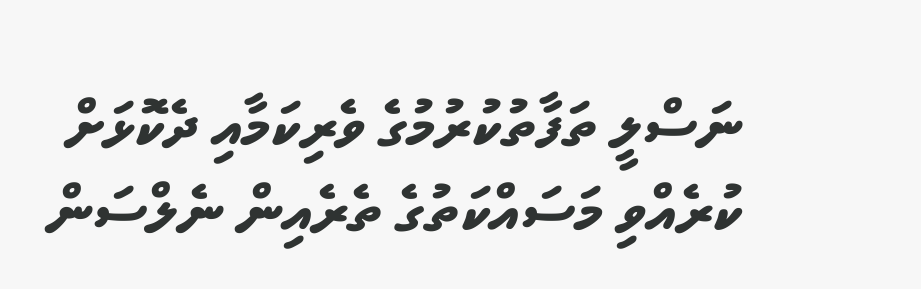ނަސްލީ ތަފާތުކުރުމުގެ ވެރިކަމާއި ދެކޮޅަށް ކުރެއްވި މަސައްކަތުގެ ތެރެއިން ނެލްސަން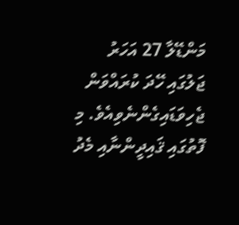މަންޑޭލާ 27 އަހަރު ޖަލުގައި ހޭދަ ކުރައްވަން ޖެހިވަޑައިގެންނެވިއެވެ. މި ފޮތުގައި ޤައިދީންނާއި މެދު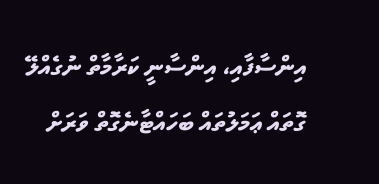އިންސާފާއި، އިންސާނީ ކަރާމާތް ނުގެއްލޭ ގޮތައް ޢަމަލުތައް ބަހައްޓާނެގޮތް ވަރަށް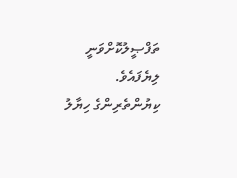ތަފްޞީލުކޮށްވަނީ ލިޔެފައެވެ.
ކިޔުންތެރިންގެ ހިޔާލު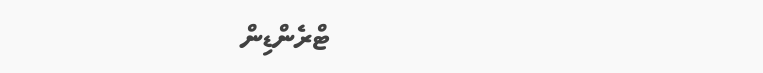ޓްރެންޑިން